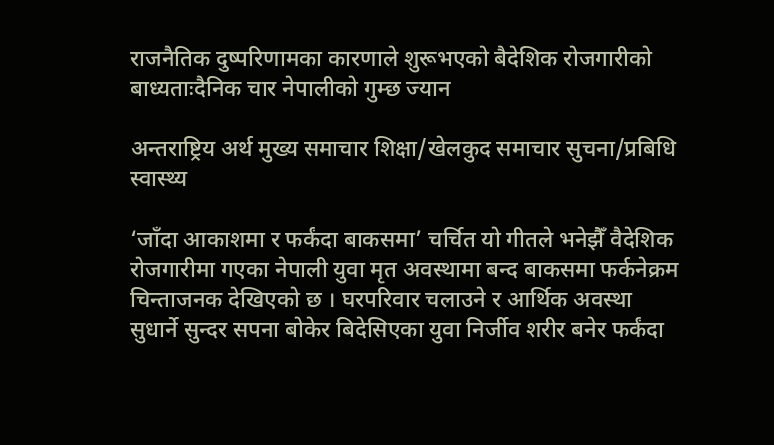राजनैतिक दुष्परिणामका कारणाले शुरूभएको बैदेशिक रोजगारीको बाध्यताःदैनिक चार नेपालीको गुम्छ ज्यान

अन्तराष्ट्रिय अर्थ मुख्य समाचार शिक्षा/खेलकुद समाचार सुचना/प्रबिधि स्वास्थ्य

‘जाँदा आकाशमा र फर्कंदा बाकसमा’ चर्चित यो गीतले भनेझैँ वैदेशिक रोजगारीमा गएका नेपाली युवा मृत अवस्थामा बन्द बाकसमा फर्कनेक्रम चिन्ताजनक देखिएको छ । घरपरिवार चलाउने र आर्थिक अवस्था सुधार्ने सुन्दर सपना बोकेर बिदेसिएका युवा निर्जीव शरीर बनेर फर्कंदा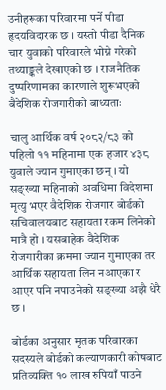उनीहरूका परिवारमा पर्ने पीडा हृदयविदारक छ । यस्तो पीडा दैनिक चार युवाको परिवारले भोग्ने गरेको तथ्याङ्कले देखाएको छ । राजनैतिक दुष्परिणामका कारणाले शुरूभएको बैदेशिक रोजगारीको बाध्यताः

चालु आर्थिक वर्ष २०८२/८३ को पहिलो ११ महिनामा एक हजार ४३८ युवाले ज्यान गुमाएका छन् । यो सङ्ख्या महिनाको अवधिमा विदेशमा मृत्यु भएर वैदेशिक रोजगार बोर्डको सचिवालयबाट सहायता रकम लिनेको मात्रै हो । यसबाहेक वैदेशिक रोजगारीका क्रममा ज्यान गुमाएका तर आर्थिक सहायता लिन नआएका र आएर पनि नपाउनेको सङ्ख्या अझै धेरै छ ।

बोर्डका अनुसार मृतक परिवारका सदस्यले बोर्डको कल्याणकारी कोषबाट प्रतिव्यक्ति १० लाख रुपियाँ पाउने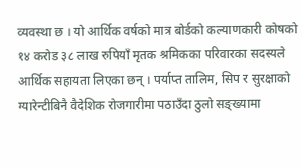व्यवस्था छ । यो आर्थिक वर्षको मात्र बोर्डको कल्याणकारी कोषको १४ करोड ३८ लाख रुपियाँ मृतक श्रमिकका परिवारका सदस्यले आर्थिक सहायता लिएका छन् । पर्याप्त तालिम, सिप र सुरक्षाको ग्यारेन्टीबिनै वैदेशिक रोजगारीमा पठाउँदा ठुलो सङ्ख्यामा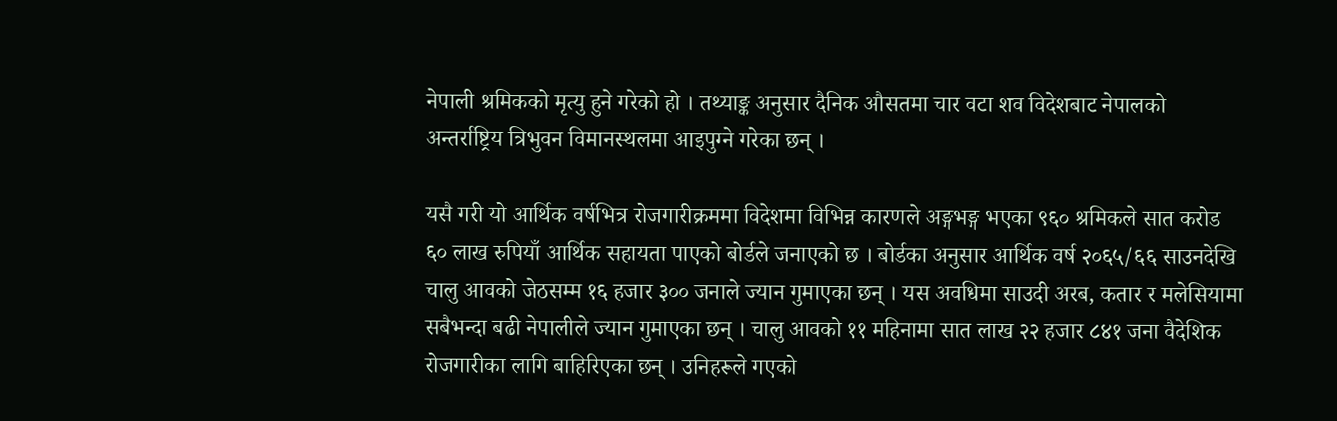नेपाली श्रमिकको मृत्यु हुने गरेको हो । तथ्याङ्क अनुसार दैनिक औसतमा चार वटा शव विदेशबाट नेपालको अन्तर्राष्ट्रिय त्रिभुवन विमानस्थलमा आइपुग्ने गरेका छन् ।

यसै गरी यो आर्थिक वर्षभित्र रोजगारीक्रममा विदेशमा विभिन्न कारणले अङ्गभङ्ग भएका ९६० श्रमिकले सात करोड ६० लाख रुपियाँ आर्थिक सहायता पाएको बोर्डले जनाएको छ । बोर्डका अनुसार आर्थिक वर्ष २०६५/६६ साउनदेखि चालु आवको जेठसम्म १६ हजार ३०० जनाले ज्यान गुमाएका छन् । यस अवधिमा साउदी अरब, कतार र मलेसियामा सबैभन्दा बढी नेपालीले ज्यान गुमाएका छन् । चालु आवको ११ महिनामा सात लाख २२ हजार ८४१ जना वैदेशिक रोजगारीका लागि बाहिरिएका छन् । उनिहरूले गएको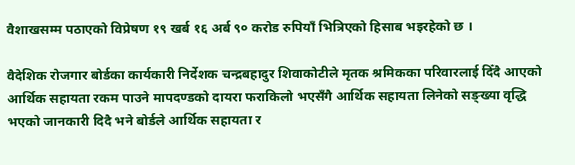वैशाखसम्म पठाएको विप्रेषण १९ खर्ब १६ अर्ब ९० करोड रुपियाँ भित्रिएको हिसाब भइरहेको छ ।

वैदेशिक रोजगार बोर्डका कार्यकारी निर्देशक चन्द्रबहादुर शिवाकोटीले मृतक श्रमिकका परिवारलाई दिँदै आएको आर्थिक सहायता रकम पाउने मापदण्डको दायरा फराकिलो भएसँगै आर्थिक सहायता लिनेको सङ्ख्या वृद्धि भएको जानकारी दिदै भने बोर्डले आर्थिक सहायता र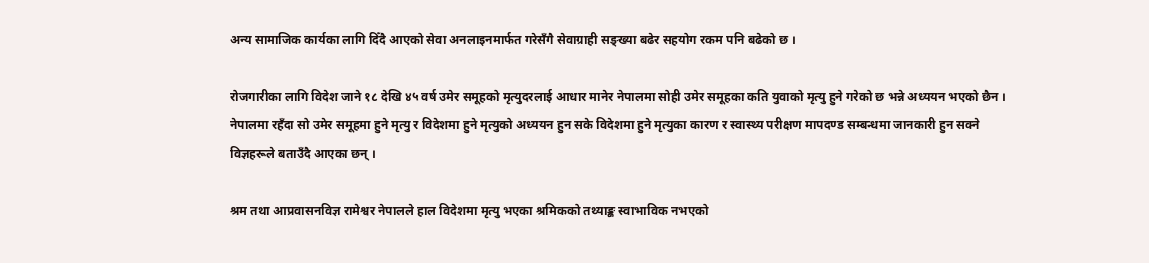अन्य सामाजिक कार्यका लागि दिँदै आएको सेवा अनलाइनमार्फत गरेसँगै सेवाग्राही सङ्ख्या बढेर सहयोग रकम पनि बढेको छ ।

रोजगारीका लागि विदेश जाने १८ देखि ४५ वर्ष उमेर समूहको मृत्युदरलाई आधार मानेर नेपालमा सोही उमेर समूहका कति युवाको मृत्यु हुने गरेको छ भन्ने अध्ययन भएको छैन । नेपालमा रहँदा सो उमेर समूहमा हुने मृत्यु र विदेशमा हुने मृत्युको अध्ययन हुन सके विदेशमा हुने मृत्युका कारण र स्वास्थ्य परीक्षण मापदण्ड सम्बन्धमा जानकारी हुन सक्ने विज्ञहरूले बताउँदै आएका छन् ।

श्रम तथा आप्रवासनविज्ञ रामेश्वर नेपालले हाल विदेशमा मृत्यु भएका श्रमिकको तथ्याङ्क स्वाभाविक नभएको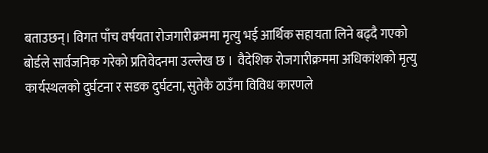बताउछन्। विगत पाँच वर्षयता रोजगारीक्रममा मृत्यु भई आर्थिक सहायता लिने बढ्दै गएको बोर्डले सार्वजनिक गरेको प्रतिवेदनमा उल्लेख छ ।  वैदेशिक रोजगारीक्रममा अधिकांशको मृत्यु कार्यस्थलको दुर्घटना र सडक दुर्घटना, सुतेकै ठाउँमा विविध कारणले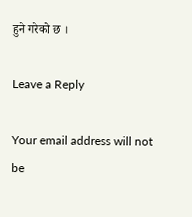हुने गरेको छ ।

Leave a Reply

Your email address will not be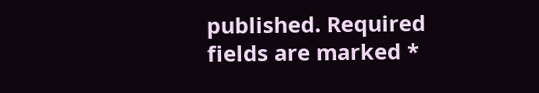published. Required fields are marked *